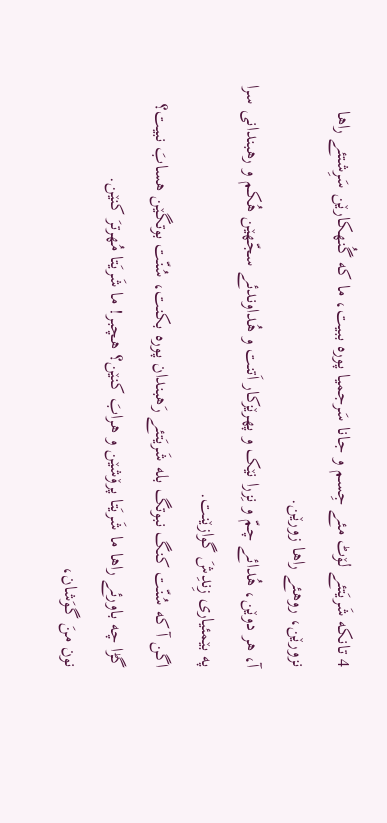4 تانکه شَریَتئے لۆٹ مئے جِسم و جانا سَرجمیا پوره ببیت، ما که گُنهکارێن سَرِشتئے راها نزورێن، روهئے راها زورێن.
آ، هر دوێن، هُدائے چمّ و نِزرا نێک و پهرێزکار اَتنت و هُداوندئے سجّهێن هُکم و رهبندانی سرا په بێمئیاری زِندِشَ گوازێنت.
اگن آ که سُنّت کنگ نبوتگ بله شَریَتئے رَهبندان پوره بکنت، سُنّت بوتگێن هسابَ نبیت؟
گڑا چه باورئے راها ما شَریَتا پرۆشێن و هرابَ کنێن؟ هچبر! ما شَریَتا مُهرترَ کنێن.
نون منَ گوَشان،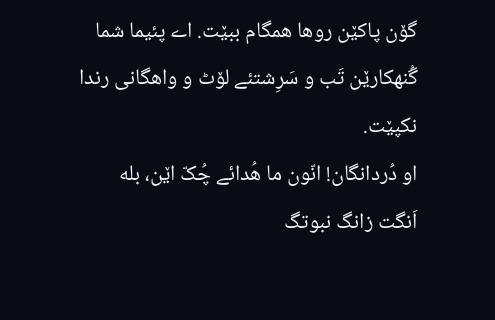گۆن پاکێن روها همگام ببێت. اے پئیما شما گُنهکارێن تَب و سَرِشتئے لۆٹ و واهگانی رندا نکپێت.
او دُردانگان! انّون ما هُدائے چُکّ اێن، بله اَنگت زانگ نبوتگ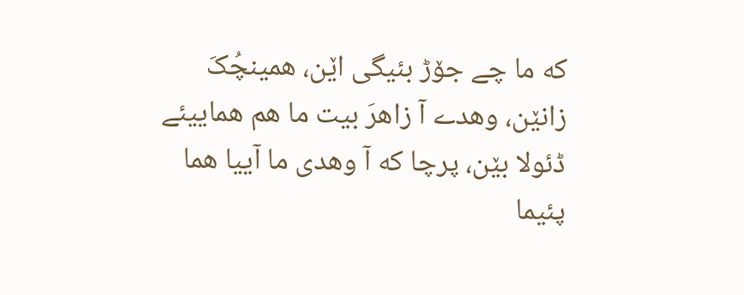که ما چے جۆڑ بئیگی اێن، همینچُکَ زانێن، وهدے آ زاهرَ بیت ما هم هماییئے ڈئولا بێن، پرچا که آ وهدی ما آییا هما پئیما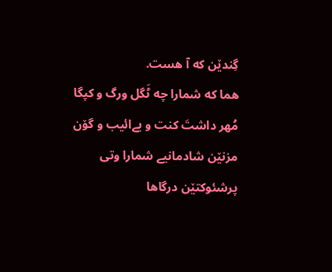گِندێن که آ هست.
هما که شمارا چه ٹَگل ورگ و کپگا مُهر داشتَ کنت و بےائیب و گۆن مزنێن شادمانیے شمارا وتی پرشئوکتێن درگاها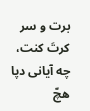برت و سر کرتَ کنت،
چه آیانی دپا هچّ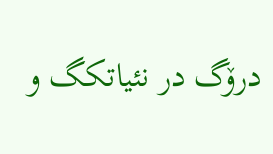درۆگ در نئیاتکگ و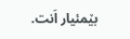بێمئیار اَنت.